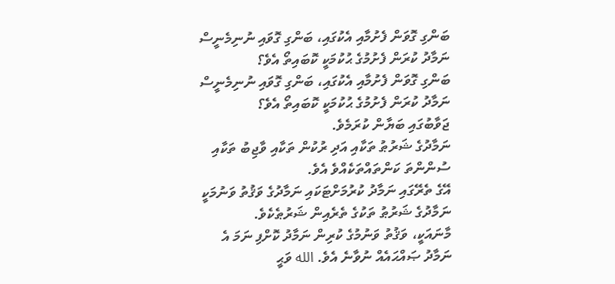ބަންގި ގޮވަން ފެށުމާއި އެކުގައި، ބަންގި ގޮވައި ނުނިމެނީސް ނަމާދު ކުރަން ފެށުމުގެ ޙުކުމަކީ ކޮބައިތޯ އެވެ؟
ބަންގި ގޮވަން ފެށުމާއި އެކުގައި، ބަންގި ގޮވައި ނުނިމެނީސް ނަމާދު ކުރަން ފެށުމުގެ ޙުކުމަކީ ކޮބައިތޯ އެވެ؟
ޖަވާބުގައި ބަޔާން ކުރަމެވެ.
ނަމާދުގެ ޝަރުޠު ތަކާއި އަދި ރުކުން ތަކާއި ވާޖިބު ތަކާއި ސުންންތަ ކަންތައްތަކެއްވެ އެވެ.
އޭގެ ތެރޭގައި ނަމާދު ކުރުމަށްޓަކައި ނަމާދުގެ ވަޤުތު ވަނުމަކީ ނަމާދުގެ ޝަރުޠު ތަކުގެ ތެރެއިން ޝަރުޠެކެވެ.
މާނައަކީ، ވަޤުތު ވަނުމުގެ ކުރިން ނަމާދު ކޮށްފި ނަމަ އެ ނަމާދު ޞައްޙައެއް ނުވާނެ އެވެ. الله ވަޙީ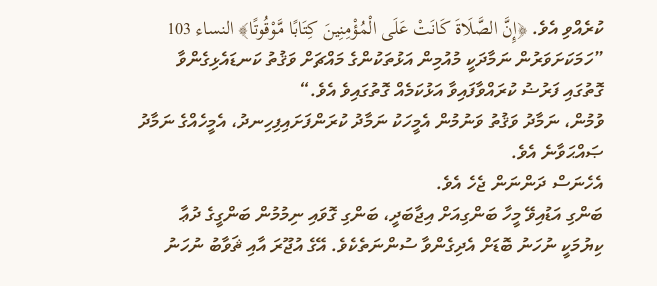ކުރެއްވި އެވެ. ﴿إِنَّ الصَّلَاةَ كَانَتْ عَلَى الْمُؤْمِنِينَ كِتَابًا مَّوْقُوتًا﴾ النساء 103 ”ހަމަކަށަވަރުން ނަމާދަކީ މުއުމިން އަޅުތަކުންގެ މައްޗަށް ވަޤުތު ކަނޑައެޅިގެންވާ ގޮތުގައި ފަރުޟު ކުރައްވާފައިވާ އަޅުކަމެއް ގޮތުގައިވެ އެވެ.“
ވުމުން، ނަމާދު ވަޤުތު ވަނުމުން އެމީހަކު ނަމާދު ކުރަންފަށައިފިހިނދު، އެމީހެއްގެ ނަމާދު ޞައްޙަވާނެ އެވެ.
އެހެނަސް ދަންނަން ޖެހެ އެވެ.
ބަންގި އަޑުއިވޭ މީހާ ބަންގިއަށް އިޖާބަދީ، ބަންގި ގޮވައި ނިމުމުން ބަންގީގެ ދުޢާ ކިޔުމަކީ ނުހަނު ބޮޑަށް އެދިގެންވާ ސުންނަތެކެވެ. އޭގެ އުޖޫރަ އާއި ޘަވާބު ނުހަނު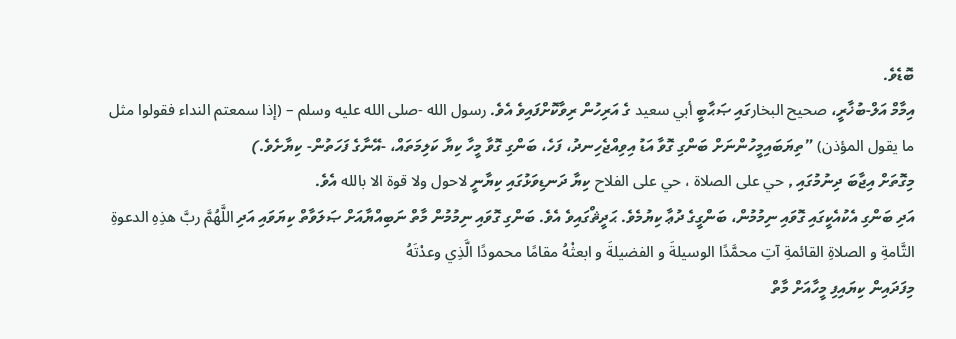ބޮޑެވެ.
އިމާމް އަލް-ބުޚާރީ، صحيح البخارގައި ޞަޙާބީ أبي سعيد ގެ އަރިހުން ރިވާކޮށްފައިވެ އެވެ. رسول الله -صلى الله عليه وسلم – (إذا سمعتم النداء فقولوا مثل ما يقول المؤذن) ”ތިޔަބައިމީހުންނަށް ބަންގި ގޮވާ އަޑު އިވިއްޖެހިނދު، ފަހެ، ބަންގި ގޮވާ މީހާ ކިޔާ ކަލިމަތައް، -އޭނާގެ ފަހަތުން- ކިޔާށެވެ.)
މިގޮތަށް އިޖާބަ ދިނުމުގައި , حي على الصلاة ، حي على الفلاح ކިޔާ ދަނޑިވަޅުގައި ކިޔާނީ لاحول ولا قوة الا بالله އެވެ.
އަދި ބަންގި އެކުއެކީގައި ގޮވައި ނިމުމުން، ބަންގީގެ ދުޢާ ކިޔުމެވެ. ޙަދީޘްގައިވެ އެވެ. ބަންގި ގޮވައި ނިމުމުން މާތް ނަބިއްޔާއަށް ޞަލަވާތް ކިޔަވައި އަދި اللَّهُمَّ ربَّ هذِهِ الدعوةِ التَّامةِ و الصلاةِ القائمةِ آتِ محمَّدًا الوسيلةَ و الفضيلةَ و ابعثْهُ مقامًا محمودًا الَّذِي وعدْتَهُ
މިފަދައިން ކިޔައިފި މީހާއަށް މާތް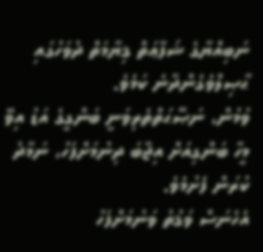ނަބިއްޔާގެ ޝަފާޢަތް ޤިޔާމަތް ދުވަހުގައި ޙާޞިލްވެގެންދާނެ ކަމެވެ.
ވުމުން، ނަޞޭޙަތްތެރިވަނީ ބަންގީގެ އަޑު އިވޭ މީހާ ބަންގިއަށް އިޖާބަ ދިނުމަށްފަހު، ނަމާދު ކުރަން ފެށުމެވެ.
އެހެނަސް ވަޤުތު ވަނުމަށްފަހު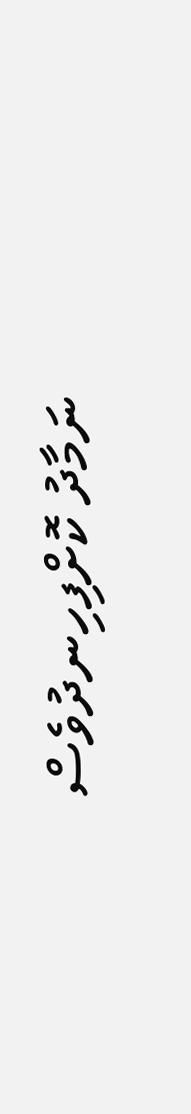ނަމާދު ކޮށްފިހިނދުވެސް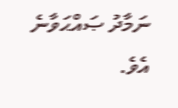ނަމާދު ޞައްޙަވާނެ އެވެ.